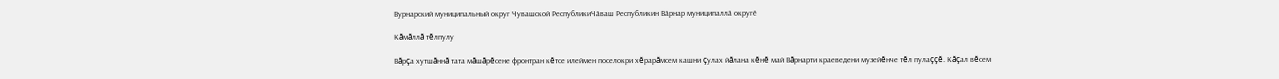Вурнарский муниципальный округ Чувашской РеспубликиЧӑваш Республикин Вӑрнар муниципаллӑ округӗ

Кăмăллă тĕлпулу

Вăрçа хутшăннă тата мăшăрĕсене фронтран кĕтсе илеймен поселокри хĕрарăмсем кашни çулах йăлана кĕнĕ май Вăрнарти краеведени музейĕнче тĕл пулаççĕ. Кăçал вĕсем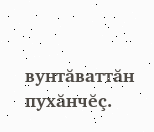вунтăваттăн пухăнчĕç.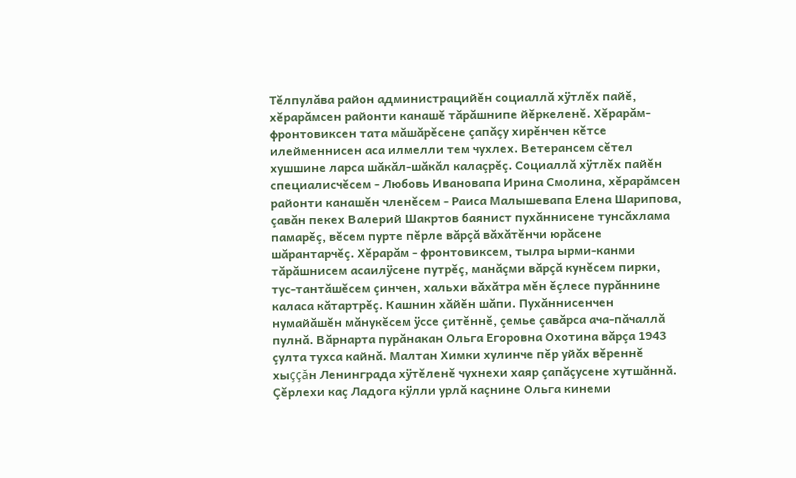Тĕлпулăва район администрацийĕн социаллă хÿтлĕх пайĕ, хĕрарăмсен районти канашĕ тăрăшнипе йĕркеленĕ. Хĕрарăм- фронтовиксен тата мăшăрĕсене çапăçу хирĕнчен кĕтсе илейменнисен аса илмелли тем чухлех. Ветерансем сĕтел хушшине ларса шăкăл-шăкăл калаçрĕç. Социаллă хÿтлĕх пайĕн специалисчĕсем - Любовь Ивановапа Ирина Смолина, хĕрарăмсен районти канашĕн членĕсем - Раиса Малышевапа Елена Шарипова, çавăн пекех Валерий Шакртов баянист пухăннисене тунсăхлама памарĕç, вĕсем пурте пĕрле вăрçă вăхăтĕнчи юрăсене шăрантарчĕç. Хĕрарăм - фронтовиксем, тылра ырми-канми тăрăшнисем асаилÿсене путрĕç, манăçми вăрçă кунĕсем пирки, тус-тантăшĕсем çинчен, хальхи вăхăтра мĕн ĕçлесе пурăннине каласа кăтартрĕç. Кашнин хăйĕн шăпи. Пухăннисенчен нумайăшĕн мăнукĕсем ÿссе çитĕннĕ, çемье çавăрса ача-пăчаллă пулнă. Вăрнарта пурăнакан Ольга Егоровна Охотина вăрçа 1943 çулта тухса кайнă. Малтан Химки хулинче пĕр уйăх вĕреннĕ хыççăн Ленинграда хÿтĕленĕ чухнехи хаяр çапăçусене хутшăннă. Çĕрлехи каç Ладога кÿлли урлă каçнине Ольга кинеми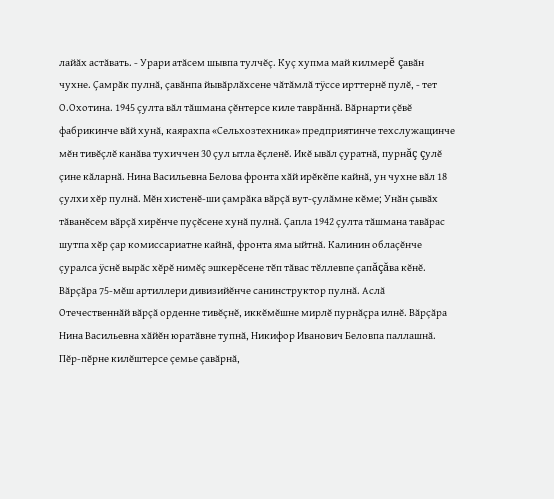лайăх астăвать. - Урари атăсем шывпа тулчĕç. Куç хупма май килмерĕ çавăн чухне. Çамрăк пулнă, çавăнпа йывăрлăхсене чăтăмлă тÿссе ирттернĕ пулĕ, - тет О.Охотина. 1945 çулта вăл тăшмана çĕнтерсе киле таврăннă. Вăрнарти çĕвĕ фабрикинче вăй хунă, каярахпа «Сельхозтехника» предприятинче техслужащинче мĕн тивĕçлĕ канăва тухиччен 30 çул ытла ĕçленĕ. Икĕ ывăл çуратнă, пурнăç çулĕ çине кăларнă. Нина Васильевна Белова фронта хăй ирĕкĕпе кайнă, ун чухне вăл 18 çулхи хĕр пулнă. Мĕн хистенĕ-ши çамрăка вăрçă вут-çулăмне кĕме; Унăн çывăх тăванĕсем вăрçă хирĕнче пуçĕсене хунă пулнă. Çапла 1942 çулта тăшмана тавăрас шутпа хĕр çар комиссариатне кайнă, фронта яма ыйтнă. Калинин облаçĕнче çуралса ÿснĕ вырăс хĕрĕ нимĕç эшкерĕсене тĕп тăвас тĕллевпе çапăçăва кĕнĕ. Вăрçăра 75-мĕш артиллери дивизийĕнче санинструктор пулнă. Аслă Отечественнăй вăрçă орденне тивĕçнĕ, иккĕмĕшне мирлĕ пурнăçра илнĕ. Вăрçăра Нина Васильевна хăйĕн юратăвне тупнă, Никифор Иванович Беловпа паллашнă. Пĕр-пĕрне килĕштерсе çемье çавăрнă,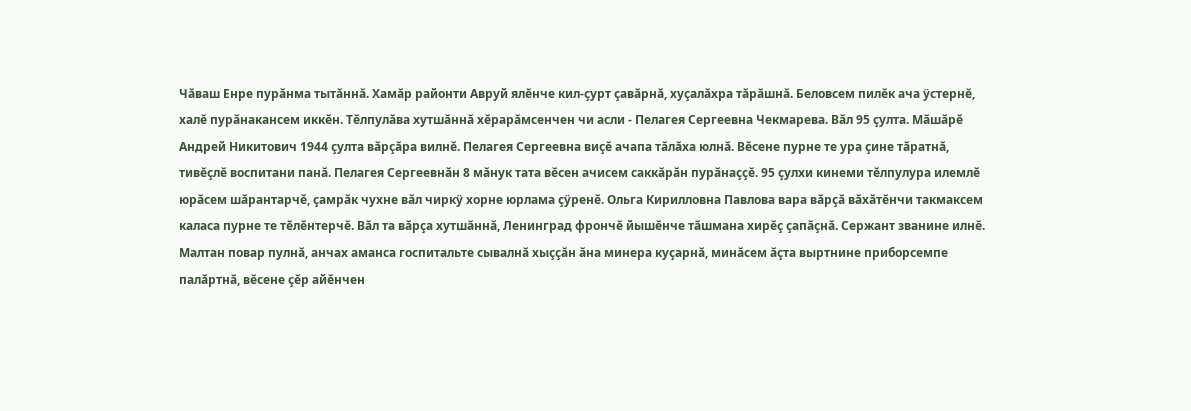Чăваш Енре пурăнма тытăннă. Хамăр районти Авруй ялĕнче кил-çурт çавăрнă, хуçалăхра тăрăшнă. Беловсем пилĕк ача ÿстернĕ, халĕ пурăнакансем иккĕн. Тĕлпулăва хутшăннă хĕрарăмсенчен чи асли - Пелагея Сергеевна Чекмарева. Вăл 95 çулта. Мăшăрĕ Андрей Никитович 1944 çулта вăрçăра вилнĕ. Пелагея Сергеевна виçĕ ачапа тăлăха юлнă. Вĕсене пурне те ура çине тăратнă, тивĕçлĕ воспитани панă. Пелагея Сергеевнăн 8 мăнук тата вĕсен ачисем саккăрăн пурăнаççĕ. 95 çулхи кинеми тĕлпулура илемлĕ юрăсем шăрантарчĕ, çамрăк чухне вăл чиркÿ хорне юрлама çÿренĕ. Ольга Кирилловна Павлова вара вăрçă вăхăтĕнчи такмаксем каласа пурне те тĕлĕнтерчĕ. Вăл та вăрçа хутшăннă, Ленинград фрончĕ йышĕнче тăшмана хирĕç çапăçнă. Сержант званине илнĕ. Малтан повар пулнă, анчах аманса госпитальте сывалнă хыççăн ăна минера куçарнă, минăсем ăçта выртнине приборсемпе палăртнă, вĕсене çĕр айĕнчен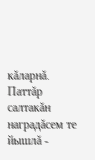кăларнă. Паттăр салтакăн наградăсем те йышлă -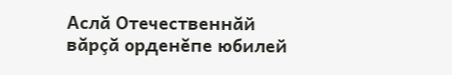Аслă Отечественнăй вăрçă орденĕпе юбилей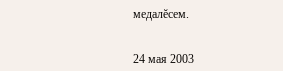медалĕсем.


24 мая 2003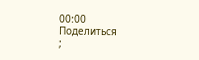00:00
Поделиться
;